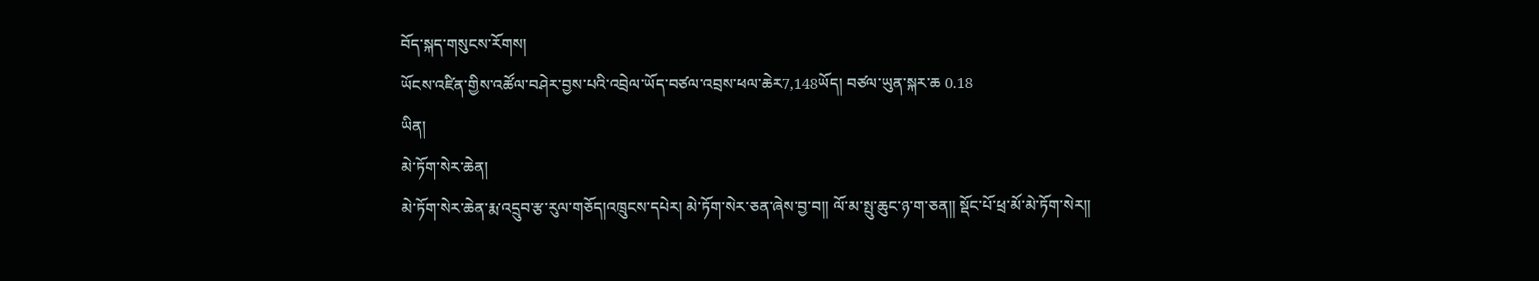བོད་སྐད་གསུངས་རོགས།
ཡོངས་འཛིན་གྱིས་འཚོལ་བཤེར་བྱས་པའི་འབྲེལ་ཡོད་བཙལ་འབྲས་ཕལ་ཆེར7,148ཡོད། བཙལ་ཡུན་སྐར་ཆ 0.18
ཡིན།
མེ་ཏོག་སེར་ཆེན།
མེ་ཏོག་སེར་ཆེན་རྨ་འདྲུབ་རྩ་རུལ་གཅོད།འཁྲུངས་དཔེར། མེ་ཏོག་སེར་ཅན་ཞེས་བྱ་བ༎ ལོ་མ་སྤུ་ཆུང་ཉ་ག་ཅན༎ སྡོང་པོ་ཕྲ་མོ་མེ་ཏོག་སེར༎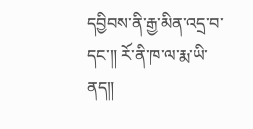དབྱིབས་ནི་རྒྱ་མིན་འདྲ་བ་དང་༎ རོ་ནི་ཁ་ལ་རྨ་ཡི་ནད༎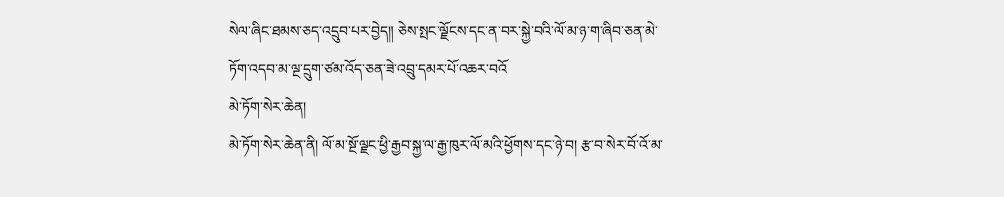སེལ་ཞིང་ཐམས་ཅད་འདྲུབ་པར་བྱེད༎ ཅེས་སྤང་ལྗོངས་དང་ན་བར་སྐྱེ་བའི་ལོ་མ་ཉ་ག་ཞིབ་ཅན་མེ་ཏོག་འདབ་མ་ལྔ་དྲུག་ཙམ་འོད་ཅན་ཟེ་འབྲུ་དམར་པོ་འཆར་བའོ
མེ་ཏོག་སེར་ཆེན།
མེ་ཏོག་སེར་ཆེན་ནི། ལོ་མ་སྔོ་ལྗང་ཕྱི་རྒྱབ་སྐྱ་ལ་རྒྱ་ཁུར་ལོ་མའི་ཕྱོགས་དང་ཉེ་བ། རྩ་བ་སེར་བོ་འོ་མ་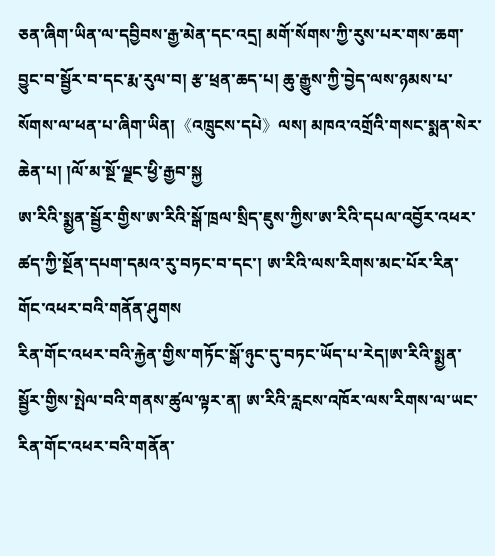ཅན་ཞིག་ཡིན་ལ་དབྱིབས་རྒྱ་མེན་དང་འདྲ། མགོ་སོགས་ཀྱི་རུས་པར་གས་ཆག་བྱུང་བ་སྦྱོར་བ་དང་རྨ་རུལ་བ། རྩ་ཕྲན་ཆད་པ། ཆུ་རྒྱུས་ཀྱི་བྱེད་ལས་ཉམས་པ་སོགས་ལ་ཕན་པ་ཞིག་ཡིན།《འཁྲུངས་དཔེ》ལས། མཁའ་འགྲོའི་གསང་སྨན་སེར་ཆེན་པ། །ལོ་མ་སྔོ་ལྗང་ཕྱི་རྒྱབ་སྐྱ
ཨ་རིའི་སྨྱན་སྦྱོར་གྱིས་ཨ་རིའི་སྒོ་ཁྲལ་སྲིད་ཇུས་ཀྱིས་ཨ་རིའི་དཔལ་འབྱོར་འཕར་ཚད་ཀྱི་སྔོན་དཔག་དམའ་རུ་བཏང་བ་དང་། ཨ་རིའི་ལས་རིགས་མང་པོར་རིན་གོང་འཕར་བའི་གནོན་ཤུགས
རིན་གོང་འཕར་བའི་རྐྱེན་གྱིས་གཏོང་སྒོ་ཉུང་དུ་བཏང་ཡོད་པ་རེད།ཨ་རིའི་སྨྱན་སྦྱོར་གྱིས་སྤེལ་བའི་གནས་ཚུལ་ལྟར་ན། ཨ་རིའི་རླངས་འཁོར་ལས་རིགས་ལ་ཡང་རིན་གོང་འཕར་བའི་གནོན་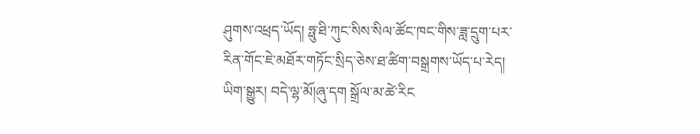ཤུགས་འཕྲད་ཡོད། ཧྥུ་ཐི་ཀུང་སིས་སིལ་ཚོང་ཁང་གིས་ཟླ་དྲུག་པར་རིན་གོང་ཇེ་མཐོར་གཏོང་སྲིད་ཅེས་ཐ་ཚིག་བསྒྲགས་ཡོད་པ་རེད། ཡིག་སྒྱུར། བདེ་ལྷ་མོ།ཞུ་དག སྒྲོལ་མ་ཚེ་རིང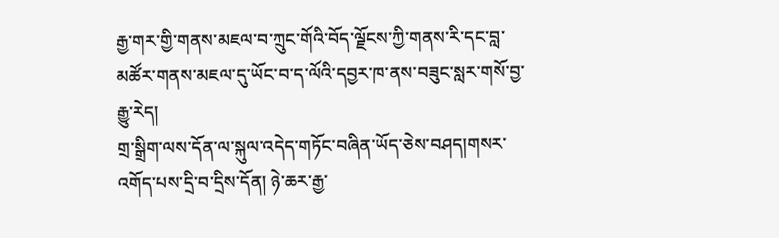རྒྱ་གར་གྱི་གནས་མཇལ་བ་ཀྲུང་གོའི་བོད་ལྗོངས་ཀྱི་གནས་རི་དང་བླ་མཚོར་གནས་མཇལ་དུ་ཡོང་བ་ད་ལོའི་དབྱར་ཁ་ནས་བཟུང་སླར་གསོ་བྱ་རྒྱུ་རེད།
གྲ་སྒྲིག་ལས་དོན་ལ་སྐུལ་འདེད་གཏོང་བཞིན་ཡོད་ཅེས་བཤད།གསར་འགོད་པས་དྲི་བ་དྲིས་དོན། ཉེ་ཆར་རྒྱ་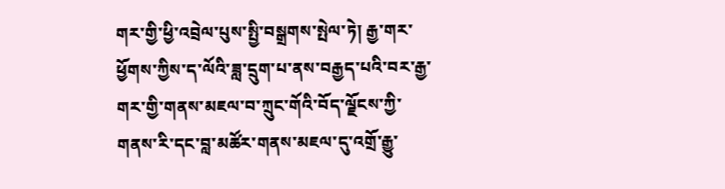གར་གྱི་ཕྱི་འབྲེལ་པུས་སྤྱི་བསྒྲགས་སྤེལ་ཏེ། རྒྱ་གར་ཕྱོགས་ཀྱིས་ད་ལོའི་ཟླ་དྲུག་པ་ནས་བརྒྱད་པའི་བར་རྒྱ་གར་གྱི་གནས་མཇལ་བ་ཀྲུང་གོའི་བོད་ལྗོངས་ཀྱི་གནས་རི་དང་བླ་མཚོར་གནས་མཇལ་དུ་འགྲོ་རྒྱུ་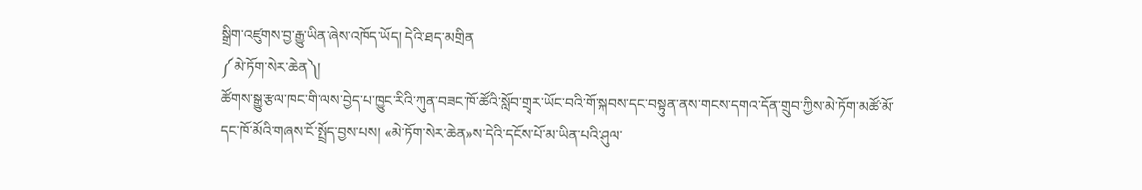སྒྲིག་འཛུགས་བྱ་རྒྱུ་ཡིན་ཞེས་འཁོད་ཡོད། དེའི་ཐད་མགྲིན
༼མེ་ཏོག་སེར་ཆེན༽།
ཚོགས་སྒྱུ་རྩལ་ཁང་གི་ལས་བྱེད་པ་ཁྱུང་རིའི་ཀུན་བཟང་ཁོ་ཚོའི་སློབ་གྲྭར་ཡོང་བའི་གོ་སྐབས་དང་བསྟུན་ནས་གངས་དགའ་དོན་གྲུབ་ཀྱིས་མེ་ཏོག་མཚོ་མོ་དང་ཁོ་མོའི་གཞས་ངོ་སྤྲོད་བྱས་པས། «མེ་ཏོག་སེར་ཆེན»ས་དེའི་དངོས་པོ་མ་ཡིན་པའི་ཤུལ་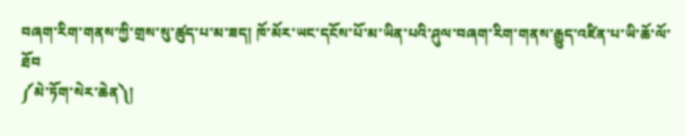བཞག་རིག་གནས་ཀྱི་གྲས་སུ་ཚུད་པ་མ་ཟད། ཁོ་མོར་ཡང་དངོས་པོ་མ་ཡིན་པའི་ཤུལ་བཞག་རིག་གནས་རྒྱུད་འཛིན་པ་ཡི་ཆོ་ལོ་ཐོབ
༼མེ་ཏོག་སེར་ཆེན༽།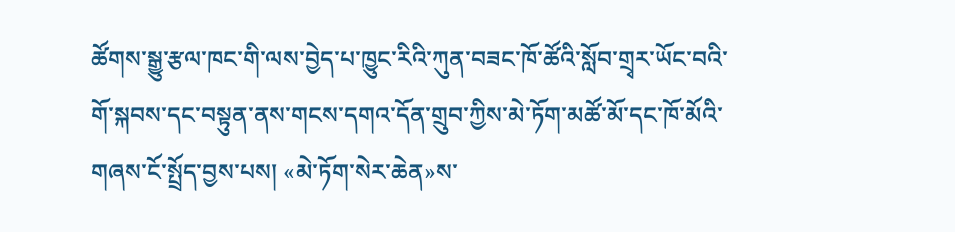ཚོགས་སྒྱུ་རྩལ་ཁང་གི་ལས་བྱེད་པ་ཁྱུང་རིའི་ཀུན་བཟང་ཁོ་ཚོའི་སློབ་གྲྭར་ཡོང་བའི་གོ་སྐབས་དང་བསྟུན་ནས་གངས་དགའ་དོན་གྲུབ་ཀྱིས་མེ་ཏོག་མཚོ་མོ་དང་ཁོ་མོའི་གཞས་ངོ་སྤྲོད་བྱས་པས། «མེ་ཏོག་སེར་ཆེན»ས་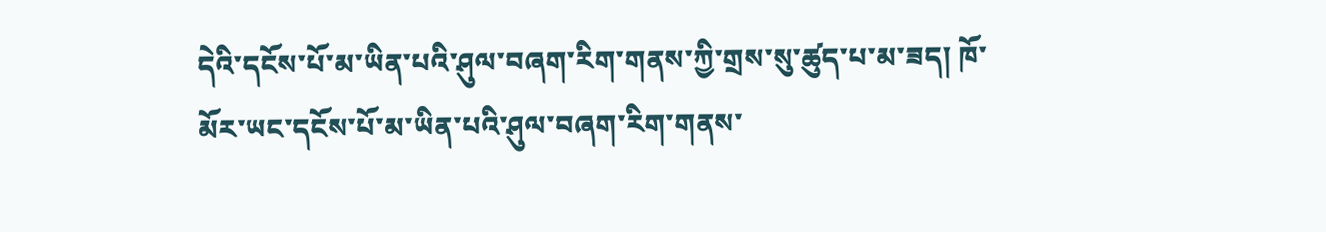དེའི་དངོས་པོ་མ་ཡིན་པའི་ཤུལ་བཞག་རིག་གནས་ཀྱི་གྲས་སུ་ཚུད་པ་མ་ཟད། ཁོ་མོར་ཡང་དངོས་པོ་མ་ཡིན་པའི་ཤུལ་བཞག་རིག་གནས་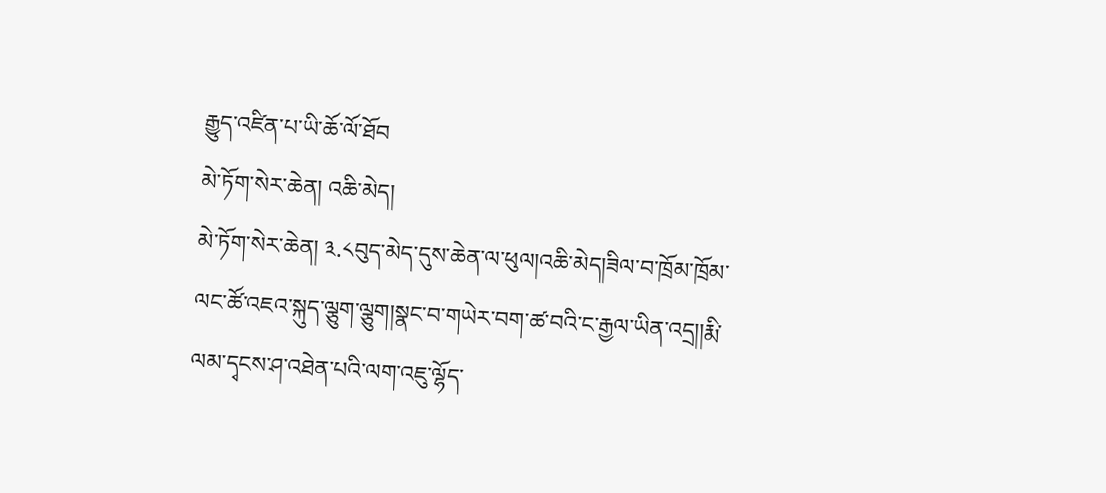རྒྱུད་འཛིན་པ་ཡི་ཆོ་ལོ་ཐོབ
མེ་ཏོག་སེར་ཆེན། འཆི་མེད།
མེ་ཏོག་སེར་ཆེན། ༣.༨བུད་མེད་དུས་ཆེན་ལ་ཕུལ།འཆི་མེད།ཟིལ་བ་ཁྲོམ་ཁྲོམ་ལང་ཚོ་འཇའ་སྐུད་ལྕུག་ལྕུག།སྣང་བ་གཡེར་བག་ཚ་བའི་ང་རྒྱལ་ཡིན་འདྲ།།རྨི་ལམ་དྭངས་ཤ་འཐེན་པའི་ལག་འཇུ་ལྷོད་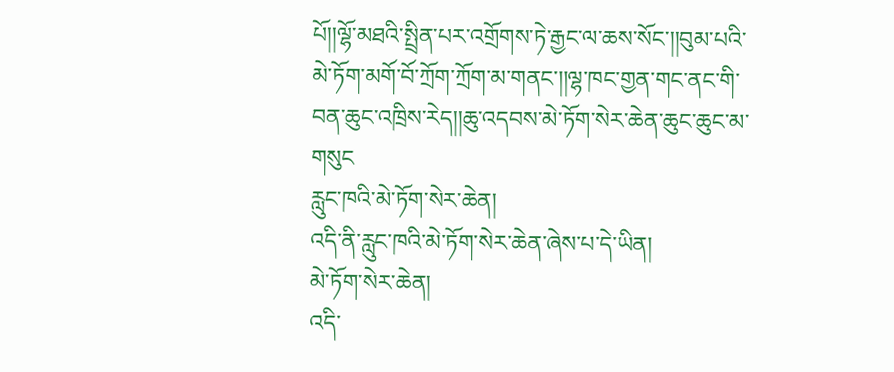པོ།།ལྷོ་མཐའི་སྤྲིན་པར་འགྲོགས་ཏེ་རྒྱང་ལ་ཆས་སོང་།།བུམ་པའི་མེ་ཏོག་མགོ་བོ་ཀྲོག་ཀྲོག་མ་གནང་།།ལྷ་ཁང་གྱན་གང་ནང་གི་བན་ཆུང་འཁྲིས་རེད།།ཆུ་འདབས་མེ་ཏོག་སེར་ཆེན་ཆུང་ཆུང་མ་གསུང
རླུང་ཁའི་མེ་ཏོག་སེར་ཆེན།
འདི་ནི་རླུང་ཁའི་མེ་ཏོག་སེར་ཆེན་ཞེས་པ་དེ་ཡིན།
མེ་ཏོག་སེར་ཆེན།
འདི་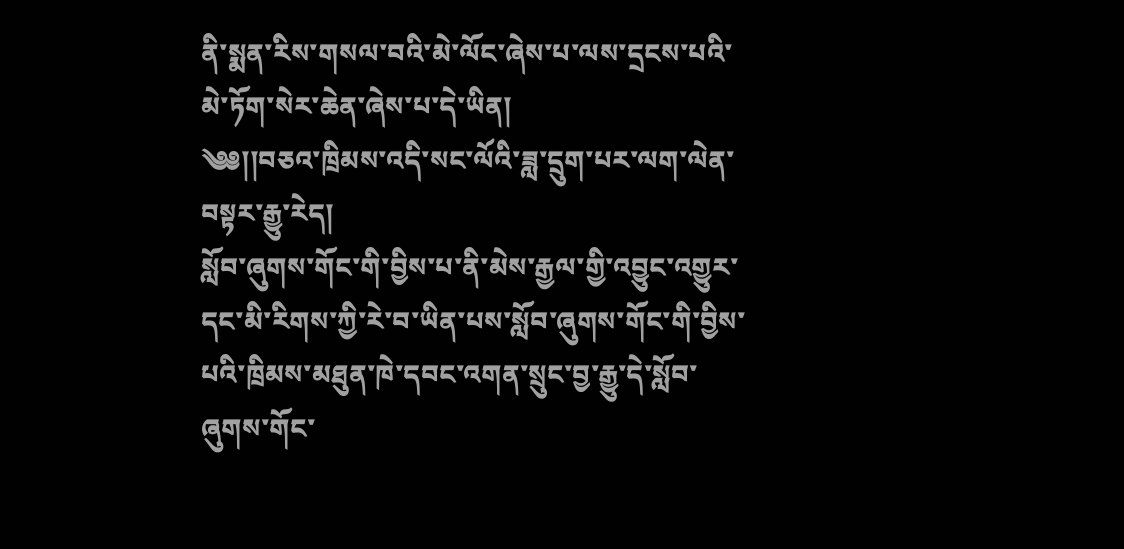ནི་སྨན་རིས་གསལ་བའི་མེ་ལོང་ཞེས་པ་ལས་དྲངས་པའི་མེ་ཏོག་སེར་ཆེན་ཞེས་པ་དེ་ཡིན།
༄༅།།བཅའ་ཁྲིམས་འདི་སང་ལོའི་ཟླ་དྲུག་པར་ལག་ལེན་བསྟར་རྒྱུ་རེད།
སློབ་ཞུགས་གོང་གི་བྱིས་པ་ནི་མེས་རྒྱལ་གྱི་འབྱུང་འགྱུར་དང་མི་རིགས་ཀྱི་རེ་བ་ཡིན་པས་སློབ་ཞུགས་གོང་གི་བྱིས་པའི་ཁྲིམས་མཐུན་ཁེ་དབང་འགན་སྲུང་བྱ་རྒྱུ་དེ་སློབ་ཞུགས་གོང་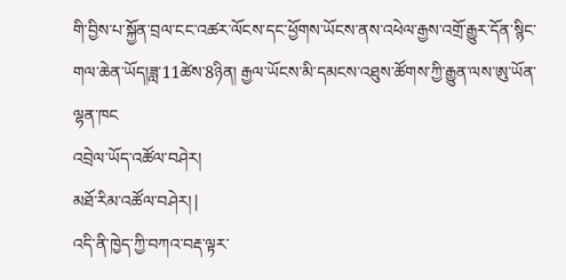གི་བྱིས་པ་སྐྱོན་བྲལ་ངང་འཚར་ལོངས་དང་ཕྱོགས་ཡོངས་ནས་འཕེལ་རྒྱས་འགྲོ་རྒྱུར་དོན་སྙིང་གལ་ཆེན་ཡོད།ཟླ་11ཚེས་8ཉིན། རྒྱལ་ཡོངས་མི་དམངས་འཐུས་ཚོགས་ཀྱི་རྒྱུན་ལས་ཨུ་ཡོན་ལྷན་ཁང
འབྲེལ་ཡོད་འཚོལ་བཤེར།
མཐོ་རིམ་འཚོལ་བཤེར། |
འདི་ནི་ཁྱེད་ཀྱི་བཀའ་བརྡ་ལྟར་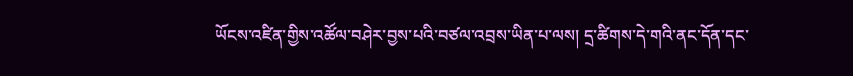ཡོངས་འཛིན་གྱིས་འཚོལ་བཤེར་བྱས་པའི་བཙལ་འབྲས་ཡིན་པ་ལས། དྲ་ཚིགས་དེ་གའི་ནང་དོན་དང་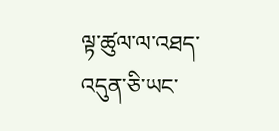ལྟ་ཚུལ་ལ་འཐད་འདུན་ཅི་ཡང་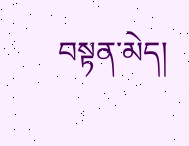བསྟན་མེད།